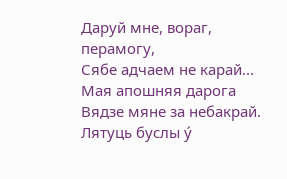Даруй мне, вораг, перамогу,
Сябе адчаем не карай...
Мая апошняя дарога
Вядзе мяне за небакрай.
Лятуць буслы у́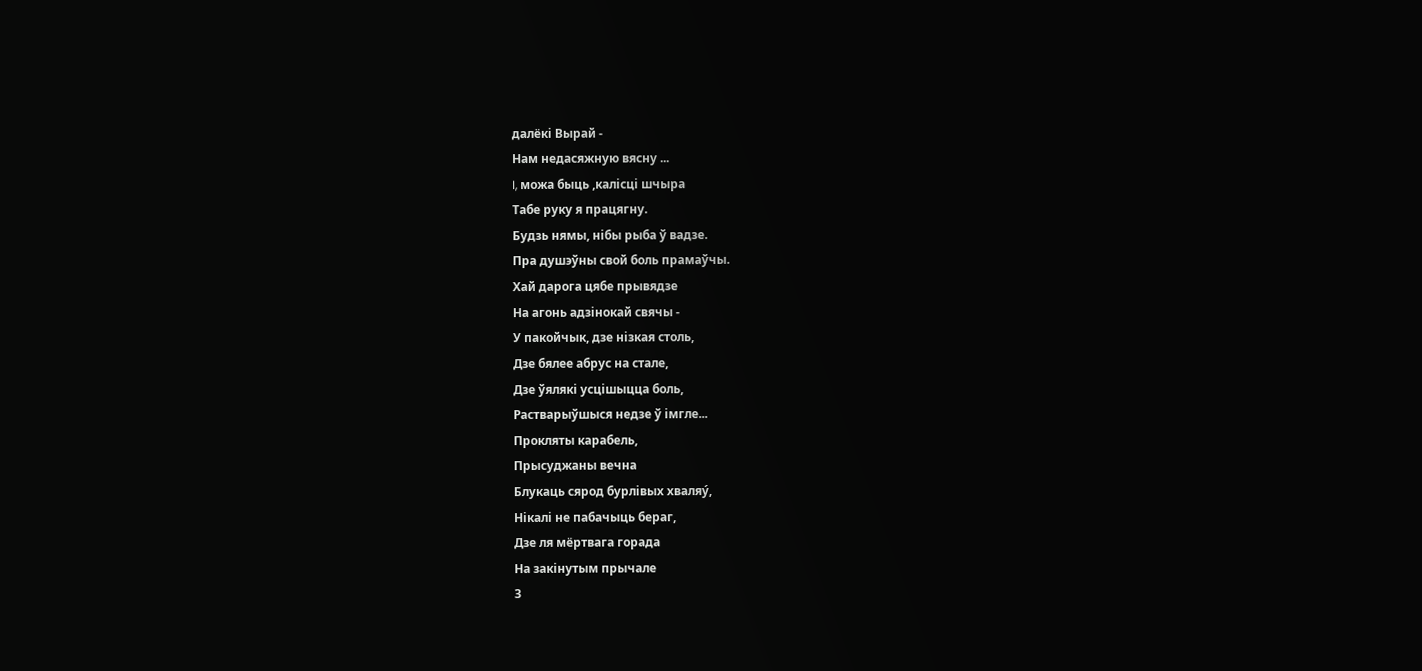далёкi Вырай -
Нам недасяжную вясну ...
I, можа быць ,калiсцi шчыра
Табе руку я працягну.
Будзь нямы, нiбы рыба ў вадзе.
Пра душэўны свой боль прамаўчы.
Хай дарога цябе прывядзе
На агонь адзiнокай свячы -
У пакойчык, дзе нiзкая столь,
Дзе бялее абрус на стале,
Дзе ўялякi усцiшыцца боль,
Растварыўшыся недзе ў iмгле...
Прокляты карабель,
Прысуджаны вечна
Блукаць сярод бурлiвых хваляу́,
Нiкалi не пабачыць бераг,
Дзе ля мёртвага горада
На закiнутым прычале
З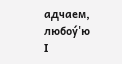адчаем, любоу́'ю
I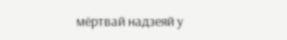мёртвай надзеяй у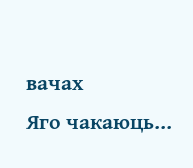вачах
Яго чакаюць...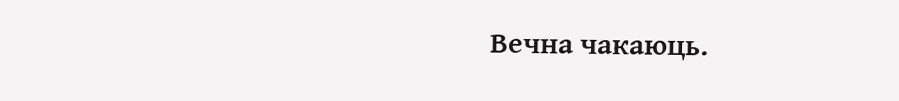Вечна чакаюць.